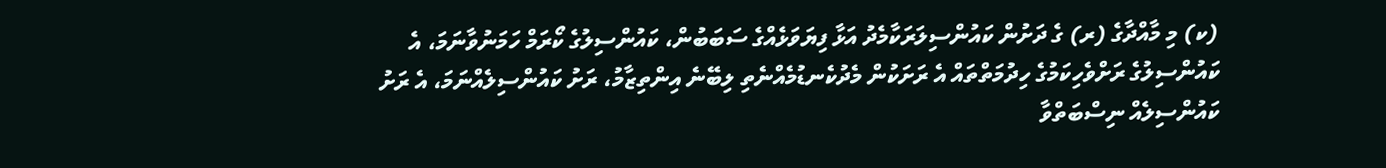(ކ) މި މާއްދާގެ (ރ) ގެ ދަށުން ކައުންސިލަރަކާމެދު އަޅާ ފިޔަވަޅެއްގެ ސަބަބުން، ކައުންސިލުގެ ކޯރަމް ހަމަނުވާނަމަ، އެ ކައުންސިލުގެ ރަށްވެހިކަމުގެ ހިދުމަތްތައް އެ ރަށަކުން މެދުކެނޑުމެއްނެތި ލިބޭނެ އިންތިޒާމު، ރަށު ކައުންސިލެއްނަމަ، އެ ރަށު ކައުންސިލެއް ނިސްބަތްވާ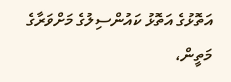އަތޮޅުގެ އަތޮޅު ކައުންސިލުގެ މަށްވަރާގެ މަތީން،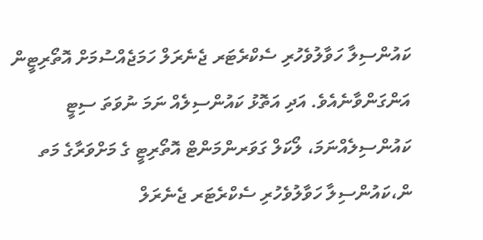ކައުންސިލާ ހަވާލުވެހުރި ސެކްރެޓަރ ޖެނެރަލް ހަމަޖެއްސުމަށް އޮތޯރިޓީން އަންގަންވާނެއެވެ. އަދި އަތޮޅު ކައުންސިލެއް ނަމަ ނުވަތަ ސިޓީ ކައުންސިލެއްނަމަ، ލޯކަލް ގަވަރންމަންޓް އޮތޯރިޓީ ގެ މަށްވަރާގެ މަތ ން،ކައުންސިލާ ހަވާލުވެހުރި ސެކްރެޓަރ ޖެނެރަލް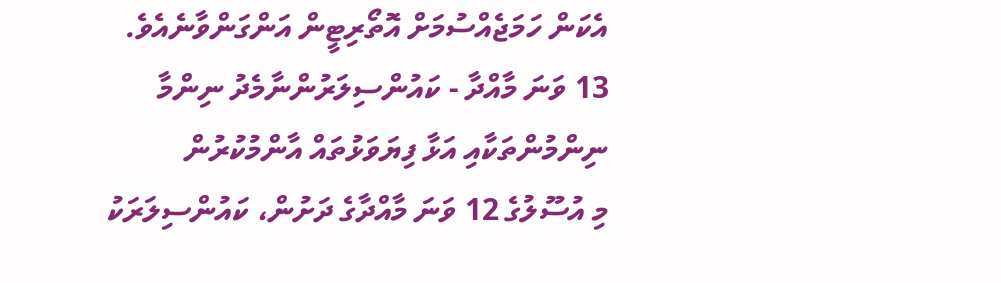އެކަން ހަމަޖެއްސުމަށް އޮތޯރިޓީން އަންގަންވާނެއެވެ.
13 ވަނަ މާއްދާ - ކައުންސިލަރުންނާމެދު ނިންމާ ނިންމުންތަކާއި އަޅާ ފިޔަވަޅުތައް އާންމުކުރުން
މި އުސޫލުގެ 12 ވަނަ މާއްދާގެ ދަށުން، ކައުންސިލަރަކު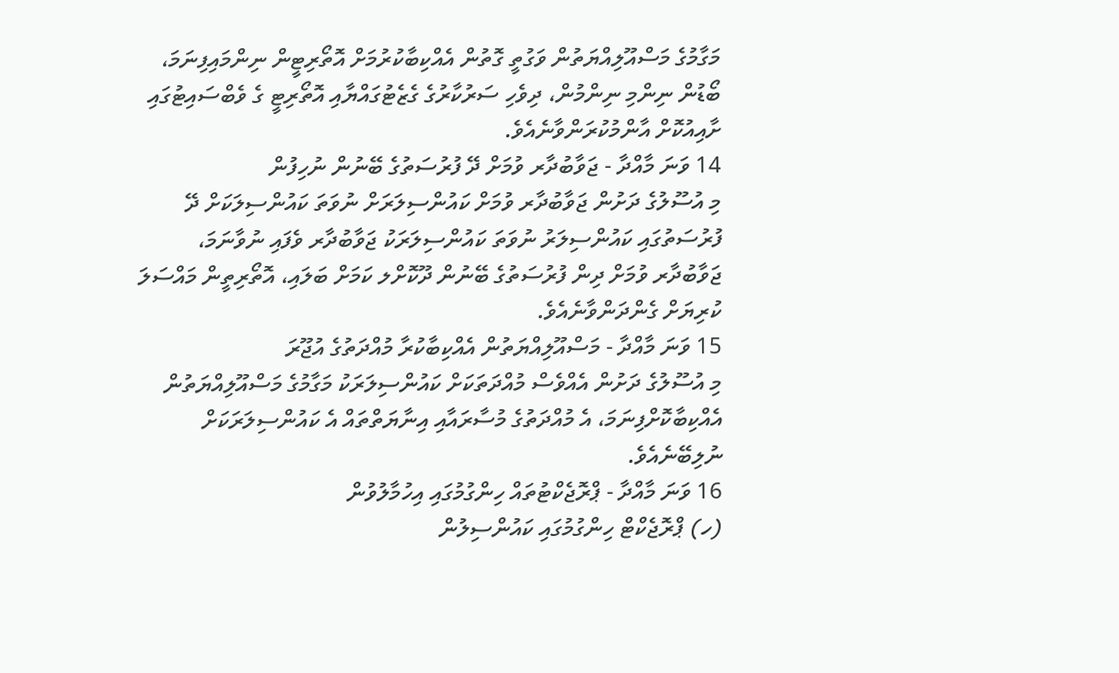މަގާމުގެ މަސްއޫލިއްޔަތުން ވަގުތީ ގޮތުން އެއްކިބާކުރުމަށް އޮތޯރިޓީން ނިންމައިފިނަމަ، ބޯޑުން ނިންމި ނިންމުން، ދިވެހި ސަރުކާރުގެ ގެޒެޓުގައްޔާއި އޮތޯރިޓީ ގެ ވެބްސައިޓުގައި ށާއިއުކޮށް އާންމުކުރަންވާނެއެވެ.
14 ވަނަ މާއްދާ - ޖަވާބުދާރ ވުމަށް ދޭ ފުރުސަތުގެ ބޭނުން ނުހިފުން
މި އުސޫލުގެ ދަށުން ޖަވާބުދާރ ވުމަށް ކައުންސިލަރަށް ނުވަތަ ކައުންސިލަކަށް ދޭ ފުރުސަތުގައި ކައުންސިލަރު ނުވަތަ ކައުންސިލަރަކު ޖަވާބުދާރ ވެފައި ނުވާނަމަ، ޖަވާބުދާރ ވުމަށް ދިން ފުރުސަތުގެ ބޭނުން ދޫކޮށްލ ކަމަށް ބަލައި، އޮތޯރިތީން މައްސަލަ ކުރިޔަށް ގެންދަންވާނެއެވެ.
15 ވަނަ މާއްދާ - މަސްއޫލިއްޔަތުން އެއްކިބާކުރާ މުއްދަތުގެ އުޖޫރަ
މި އުސޫލުގެ ދަށުން އެއްވެސް މުއްދަތަކަށް ކައުންސިލަރަކު މަގާމުގެ މަސްއޫލިއްޔަތުން އެއްކިބާކޮށްފިނަމަ، އެ މުއްދަތުގެ މުސާރައާއި އިނާޔަތްތައް އެ ކައުންސިލަރަކަށް ނުލިބޭނެއެވެ.
16 ވަނަ މާއްދާ - ޕްރޮޖެކްޓުތައް ހިންގުމުގައި އިހުމާލުވުން
(ހ) ޕްރޮޖެކްޓް ހިންގުމުގައި ކައުންސިލުން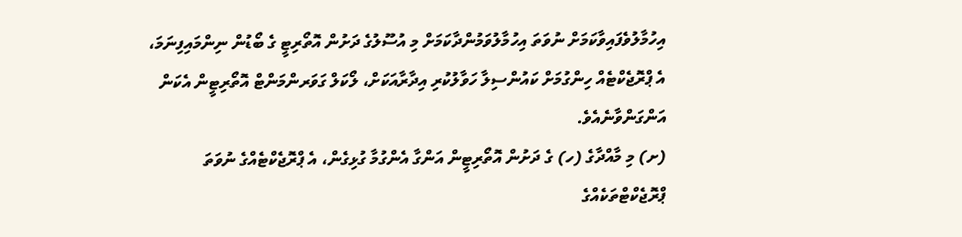އިހުމާލުވެފައިވާކަމަށް ނުވަތަ އިހުމާލުވަމުންދާކަމަށް މި އުސޫލުގެ ދަށުން އޮތޯރިޓީ ގެ ބޯޑުން ނިންމައިފިނަމަ، އެ ޕްރޮޖެކްޓެއް ހިންގުމަށް ކައުންސިލާ ހަވާލުކުރި އިދާރާއަކަށް، ލޯކަލް ގަވަރންމަންޓް އޮތޯރިޓީން އެކަން އަންގަންވާނެއެވެ.
(ށ) މި މާއްދާގެ (ހ) ގެ ދަށުން އޮތޯރިޓީން އަންގާ އެންގުމާ ގުޅިގެން، އެ ޕްރޮޖެކްޓެއްގެ ނުވަތަ ޕްރޮޖެކްޓްތަކެއްގެ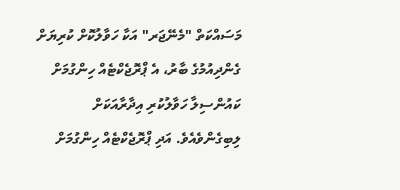މަސައްކަތް "މެނޭޖަރ" އަކާ ހަވާލުކޮށް ކުރިޔަށް ގެންދިއުމުގެ ބާރު، އެ ޕްރޮޖެކްޓެއް ހިންގުމަށް ކައުންސިލާ ހަވާލުކުރި އިދާރާއަކަށް ލިބިގެންވެއެވެ. އަދި ޕްރޮޖެކްޓެއް ހިންގުމަށް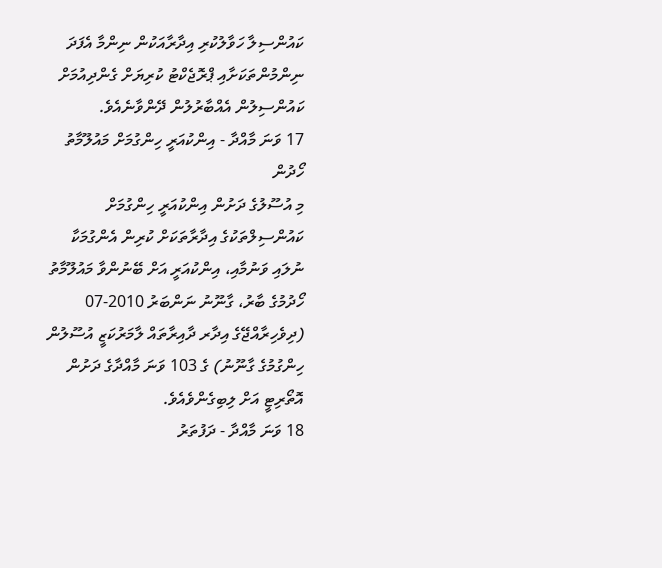ކައުންސިލާ ހަވާލުކުރި އިދާރާއަކުން ނިންމާ އެފަދަ ނިންމުންތަކަށާއި ޕްރޮޖެކްޓު ކުރިޔަށް ގެންދިއުމަށް ކައުންސިލުން އެއްބާރުލުން ދޭންވާނެއެވެ.
17 ވަނަ މާއްދާ - އިންކުއަރީ ހިންގުމަށް މައުލޫމާތު ހޯދުން
މި އުސޫލުގެ ދަށުން އިންކުއަރީ ހިންގުމަށް ކައުންސިލްތަކުގެ އިދާރާތަކަށް ކުރިން އެންގުމަކާ ނުލައި ވަނުމާއި، އިންކުއަރީ އަށް ބޭނުންވާ މައުލޫމާތު ހޯދުމުގެ ބާރު، ގާނޫނު ނަންބަރު 2010-07 (ދިވެހިރާއްޖޭގެ އިދާރ ދާއިރާތައް ލާމަރުކަޒީ އުސޫލުން ހިންގުމުގެ ގާނޫނު) ގެ 103 ވަނަ މާއްދާގެ ދަށުން އޮތޯރިޓީ އަށް ލިބިގެންވެއެވެ.
18 ވަނަ މާއްދާ - ދަފުތަރު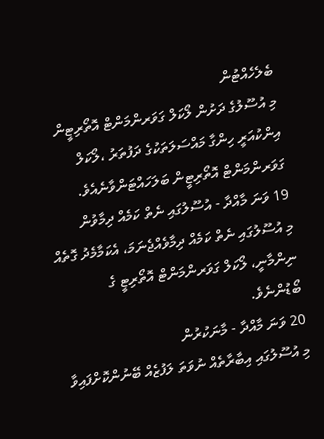ބެލެހެއްޓުން
މި އުސޫލުގެ ދަށުން ލޯކަލް ގަވަރންމަންޓް އޮތޯރިޓީން އިންކުއަރީ ހިންގާ މައްސަލަތަކުގެ ދަފުތަރު ،ލޯކަލް ގަވަރންމަންޓް އޮތޯރިޓީން ބަލަހައްޓަންވާނެއެވެ.
19 ވަނަ މާއްދާ - އުސޫލުގައި ނެތް ކަމެއް ދިމާވުން
މި އުސޫލުގައި ނެތް ކަމެއް ދިމާވެއްޖެނަމަ، އެކަމާމެދު ގޮތެއް ނިންމާނީ، ލޯކަލް ގަވަރންމަންޓް އޮތޯރިޓީ ގެ ބޯޑުންނެވެ.
20 ވަނަ މާއްދާ - މާނަކުރުން
މި އުސޫލުގައި އިބާރާތެއް ނުވަތަ ލަފުޒެއް ބޭނުންކޮށްފައިވާ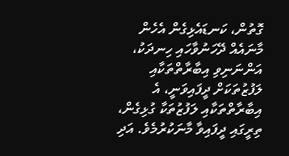ގޮތުން، ކަނޑައެޅިގެން އެހެން މާނައެއް ދޭހަނުވާހައި ހިނދަކު، އަންނަނިވި އިބާރާތްތަކާއި ލަފުޒުތަކަށް ދީފައިވަނީ، އެ އިބާރާތްތަކާއި ލަފުޒުތަކާ ގުޅިގެން، ތިރީގައި ދީފައިވާ މާނަކުރުމެވެ. އަދި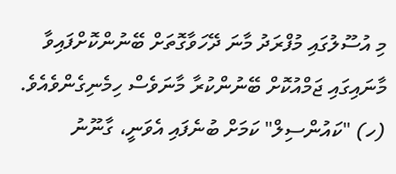މި އުސޫލުގައި މުފްރަދު މާނަ ދޭހަވާގޮތަށް ބޭނުންކޮށްފައިވާ މާނައިގައި ޖަމްއުކޮށް ބޭނުންކުރާ މާނަވެސް ހިމެނިގެންވެއެވެ.
(ހ) "ކައުންސިލް" ކަމަށް ބުނެފައި އެވަނީ، ގާނޫނު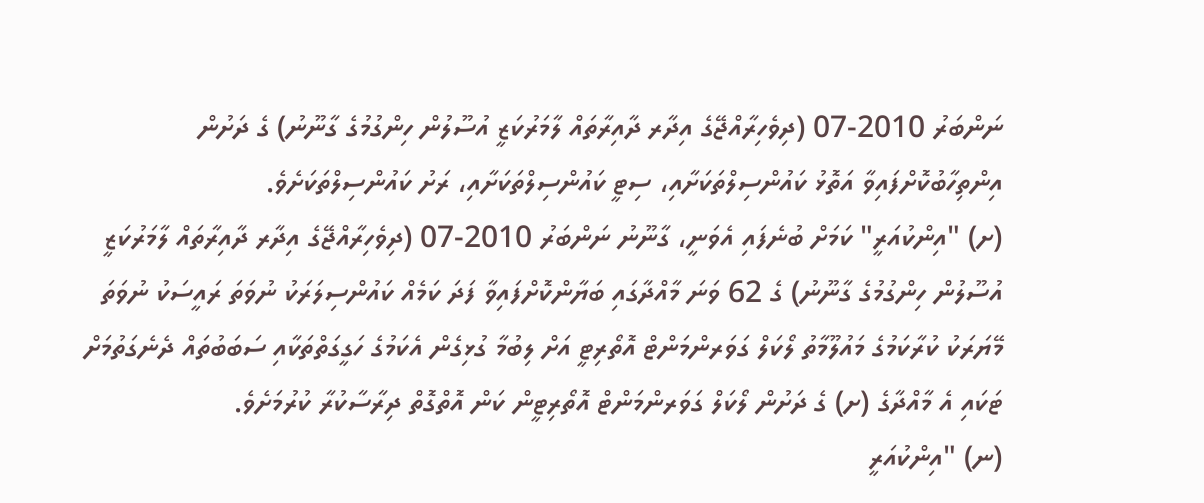ނަންބަރު 2010-07 (ދިވެހިރާއްޖޭގެ އިދާރ ދާއިރާތައް ލާމަރުކަޒީ އުސޫލުން ހިންގުމުގެ ގާނޫނު) ގެ ދަށުން އިންތިހާބުކޮށްފައިވާ އަތޮޅު ކައުންސިލްތަކަށާއި، ސިޓީ ކައުންސިލްތަކަށާއި، ރަށު ކައުންސިލްތަކަށެވެ.
(ށ) "އިންކުއަރީ" ކަމަށް ބުނެފައި އެވަނީ، ގާނޫނު ނަންބަރު 2010-07 (ދިވެހިރާއްޖޭގެ އިދާރ ދާއިރާތައް ލާމަރުކަޒީ އުސޫލުން ހިންގުމުގެ ގާނޫނު) ގެ 62 ވަނަ މާއްދާގައި ބަޔާންކޮށްފައިވާ ފަދަ ކަމެއް ކައުންސިލަރަކު ނުވަތަ ރައީސަކު ނުވަތަ މޭޔަރަކު ކުރާކަމުގެ މައުލޫމާތު ލޯކަލް ގަވަރންމަންޓް އޮތޯރިޓީ އަށް ލިބުމާ ގުޅިގެން އެކަމުގެ ހަގީގަތްތަކާއި ސަބަބުތައް ދެނެގަތުމަށް ޓަކައި އެ މާއްދާގެ (ށ) ގެ ދަށުން ލޯކަލް ގަވަރންމަންޓް އޮތޯރިޓީން ކަން އޮތްގޮތް ދިރާސާކުރާ ކުރުމަށެވެ.
(ނ) "އިންކުއަރީ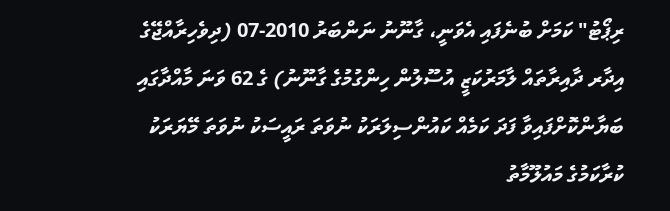ރިޕޯޓު" ކަމަށް ބުނެފައި އެވަނީ، ގާނޫނު ނަންބަރު 2010-07 (ދިވެހިރާއްޖޭގެ އިދާރ ދާއިރާތައް ލާމަރުކަޒީ އުސޫލުން ހިންގުމުގެ ގާނޫނު) ގެ 62 ވަނަ މާއްދާގައި ބަޔާންކޮށްފައިވާ ފަދަ ކަމެއް ކައުންސިލަރަކު ނުވަތަ ރައީސަކު ނުވަތަ މޭޔަރަކު ކުރާކަމުގެ މައުލޫމާތު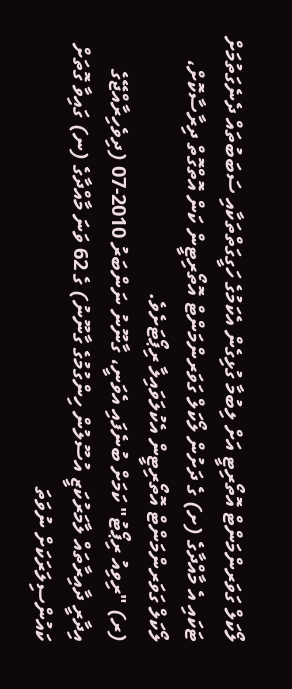ލޯކަލް ގަވަރންމަންޓް އޮތޯރިޓީ އަށް ލިބުމާ ގުޅިގެން އެކަމުގެ ހަގީގަތްތަކާއި ސަބަބުތައް ދެނެގަތުމަށް ޓަކައި އެ މާއްދާގެ (ށ) ގެ ދަށުން ލޯކަލް ގަވަރންމަންޓް އޮތޯރިޓީން ކަން އޮތްގޮތް ދިރާސާކޮށް، ލޯކަލް ގަވަރންމަންޓް އޮތޯރިޓީން އެކުލަވައިލާ ރިޕޯޓަށެވެ.
(ރ) "ރިވިއު ރިޕޯޓު" ކަމަށް ބުނެފައި އެވަނީ، ގާނޫނު ނަންބަރު 2010-07 (ދިވެހިރާއްޖޭގެ އިދާރީ ދާއިރާތައް ލާމަރުކަޒީ އުސޫލުން ހިންގުމުގެ ގާނޫނު) ގެ 62 ވަނަ މާއްދާގެ (ނ) ގައިވާ ގޮތަށް ކައުންސިލަރަކަށް ނުވަތަ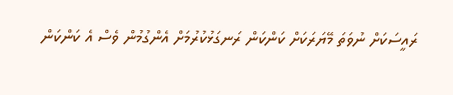ރައީސަކަށް ނުވަތަ މޭޔަރަކަށް ކަންކަން ރަނގަޅުކުރުމަށް އެންގުމުން ވެސް އެ ކަންކަން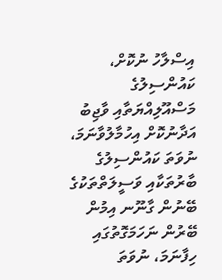އިސްލާހު ނުކޮށް، ކައުންސިލުގެ މަސްއޫލިއްޔަތާއި ވާޖިބު އަދާނުކޮށް އިހުމާލުވާނަމަ، ނުވަތަ ކައުންސިލުގެ ބާރުތަކާއި ވަސީލަތްތަކުގެ ބޭނުން ގާނޫނ އިމުން ބޭރުން ނަހަމަގޮތުގައި ހިފާނަމަ، ނުވަތަ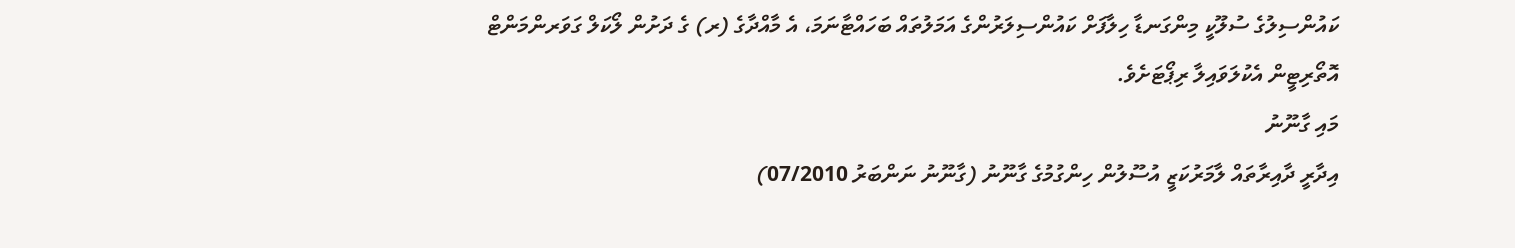ކައުންސިލުގެ ސުލޫކީ މިންގަނޑާ ހިލާފަށް ކައުންސިލަރުންގެ އަމަލުތައް ބަހައްޓާނަމަ، އެ މާއްދާގެ (ރ) ގެ ދަށުން ލޯކަލް ގަވަރންމަންޓް އޮތޯރިޓީން އެކުލަވައިލާ ރިޕޯޓަށެވެ.
މައި ގާނޫނު
އިދާރީ ދާއިރާތައް ލާމަރުކަޒީ އުސޫލުން ހިންގުމުގެ ގާނޫނު (ގާނޫނު ނަންބަރު 07/2010)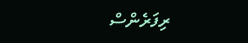ރިފަރެންސް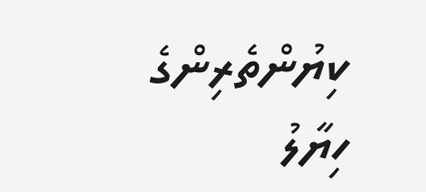ކިޔުންތެރިންގެ ހިޔާލު